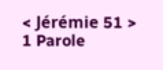< Jérémie 51 >
1 Parole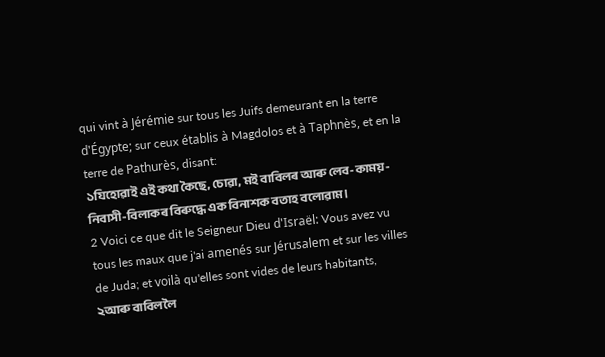qui vint à Jérémie sur tous les Juifs demeurant en la terre d'Égypte; sur ceux établis à Magdolos et à Taphnès, et en la terre de Pathurès, disant:
১যিহোৱাই এই কথা কৈছে, চোৱা, মই বাবিলৰ আৰু লেব-কাময়-নিবাসী-বিলাকৰ বিৰুদ্ধে এক বিনাশক বতাহ বলোৱাম।
2 Voici ce que dit le Seigneur Dieu d'Israël: Vous avez vu tous les maux que j'ai amenés sur Jérusalem et sur les villes de Juda; et voilà qu'elles sont vides de leurs habitants,
২আৰু বাবিললৈ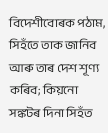বিদেশীবোৰক পঠাম, সিহঁতে তাক জানিব আৰু তাৰ দেশ শূণ্য কৰিব; কিয়নো সঙ্কটৰ দিনা সিহঁত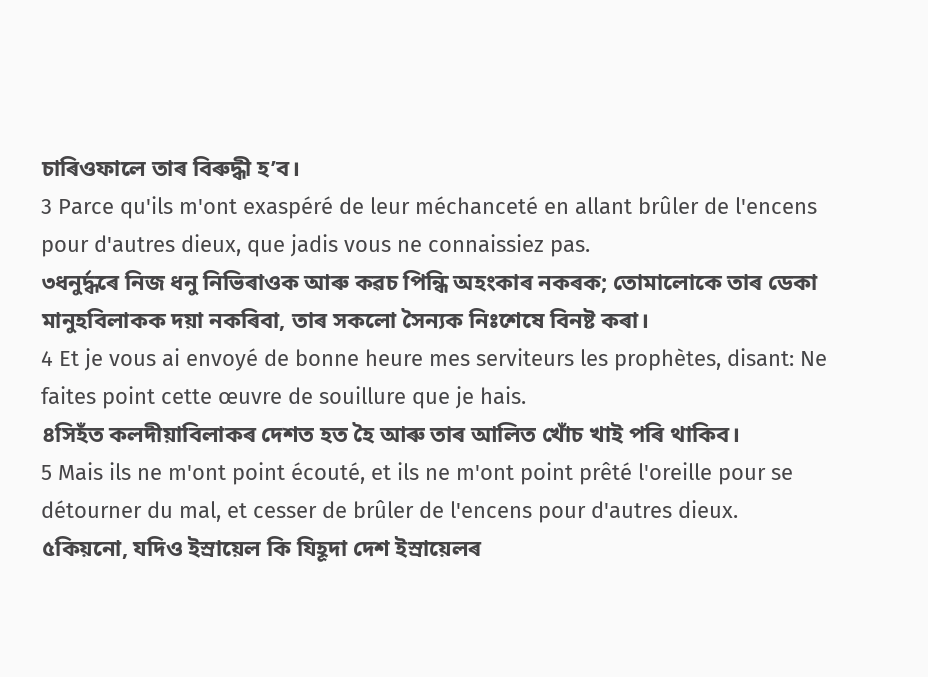চাৰিওফালে তাৰ বিৰুদ্ধী হ’ব।
3 Parce qu'ils m'ont exaspéré de leur méchanceté en allant brûler de l'encens pour d'autres dieux, que jadis vous ne connaissiez pas.
৩ধনুৰ্দ্ধৰে নিজ ধনু নিভিৰাওক আৰু কৱচ পিন্ধি অহংকাৰ নকৰক; তোমালোকে তাৰ ডেকা মানুহবিলাকক দয়া নকৰিবা, তাৰ সকলো সৈন্যক নিঃশেষে বিনষ্ট কৰা।
4 Et je vous ai envoyé de bonne heure mes serviteurs les prophètes, disant: Ne faites point cette œuvre de souillure que je hais.
৪সিহঁত কলদীয়াবিলাকৰ দেশত হত হৈ আৰু তাৰ আলিত খোঁচ খাই পৰি থাকিব।
5 Mais ils ne m'ont point écouté, et ils ne m'ont point prêté l'oreille pour se détourner du mal, et cesser de brûler de l'encens pour d'autres dieux.
৫কিয়নো, যদিও ইস্ৰায়েল কি যিহূদা দেশ ইস্ৰায়েলৰ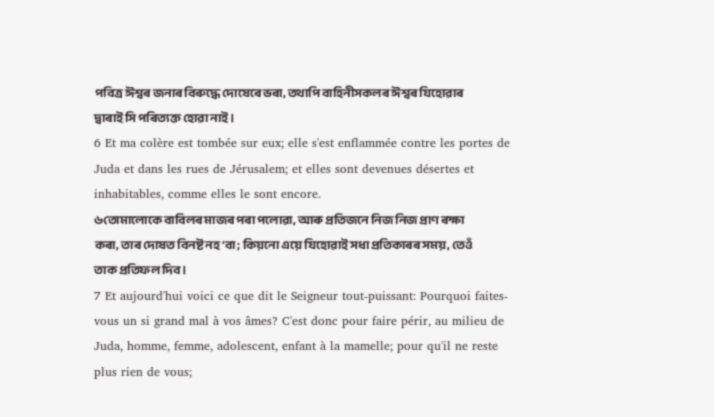পবিত্ৰ ঈশ্বৰ জনাৰ বিৰুদ্ধে দোষেৰে ভৰা, তথাপি বাহিনীসকলৰ ঈশ্বৰ যিহোৱাৰ দ্বাৰাই সি পৰিত্যক্ত হোৱা নাই।
6 Et ma colère est tombée sur eux; elle s'est enflammée contre les portes de Juda et dans les rues de Jérusalem; et elles sont devenues désertes et inhabitables, comme elles le sont encore.
৬তোমালোকে বাবিলৰ মাজৰ পৰা পলোৱা, আৰু প্ৰতিজনে নিজ নিজ প্ৰাণ ৰক্ষা কৰা, তাৰ দোষত বিনষ্ট নহ’বা; কিয়নো এয়ে যিহোৱাই সধা প্ৰতিকাৰৰ সময়, তেওঁ তাক প্ৰতিফল দিব।
7 Et aujourd'hui voici ce que dit le Seigneur tout-puissant: Pourquoi faites-vous un si grand mal à vos âmes? C'est donc pour faire périr, au milieu de Juda, homme, femme, adolescent, enfant à la mamelle; pour qu'il ne reste plus rien de vous;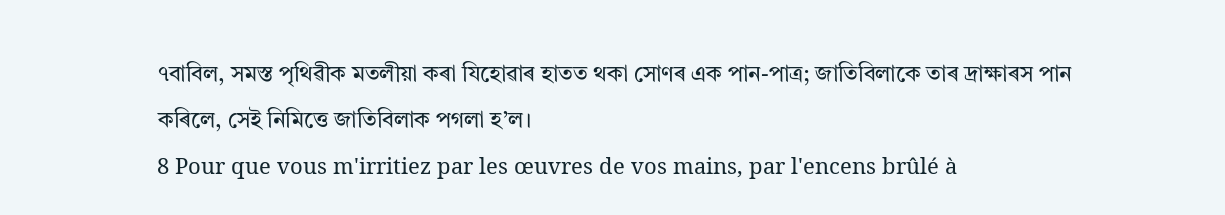৭বাবিল, সমস্ত পৃথিৱীক মতলীয়া কৰা যিহোৱাৰ হাতত থকা সোণৰ এক পান-পাত্ৰ; জাতিবিলাকে তাৰ দ্ৰাক্ষাৰস পান কৰিলে, সেই নিমিত্তে জাতিবিলাক পগলা হ’ল।
8 Pour que vous m'irritiez par les œuvres de vos mains, par l'encens brûlé à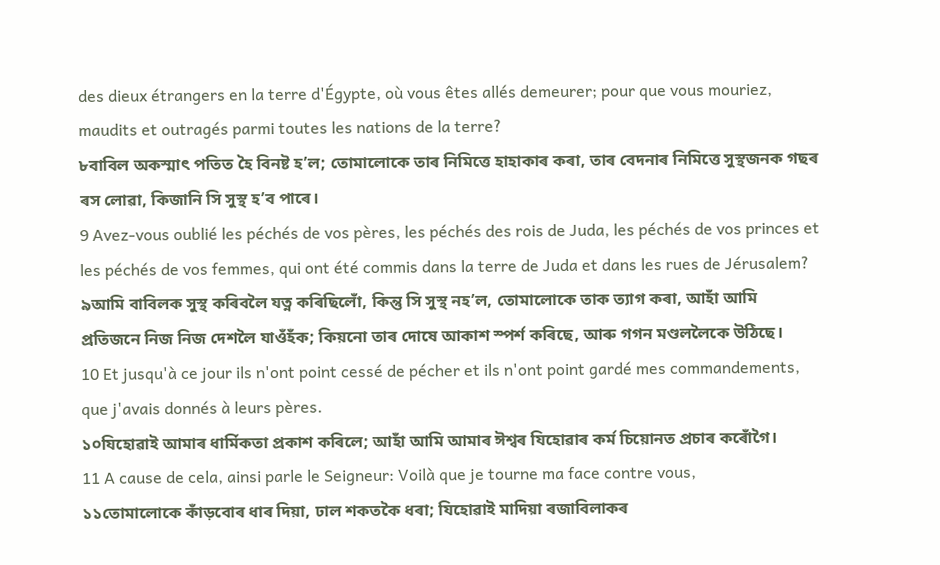des dieux étrangers en la terre d'Égypte, où vous êtes allés demeurer; pour que vous mouriez, maudits et outragés parmi toutes les nations de la terre?
৮বাবিল অকস্মাৎ পতিত হৈ বিনষ্ট হ’ল; তোমালোকে তাৰ নিমিত্তে হাহাকাৰ কৰা, তাৰ বেদনাৰ নিমিত্তে সুস্থজনক গছৰ ৰস লোৱা, কিজানি সি সুস্থ হ’ব পাৰে।
9 Avez-vous oublié les péchés de vos pères, les péchés des rois de Juda, les péchés de vos princes et les péchés de vos femmes, qui ont été commis dans la terre de Juda et dans les rues de Jérusalem?
৯আমি বাবিলক সুস্থ কৰিবলৈ যত্ন কৰিছিলোঁ, কিন্তু সি সুস্থ নহ’ল, তোমালোকে তাক ত্যাগ কৰা, আহাঁ আমি প্ৰতিজনে নিজ নিজ দেশলৈ যাওঁহঁক; কিয়নো তাৰ দোষে আকাশ স্পৰ্শ কৰিছে, আৰু গগন মণ্ডললৈকে উঠিছে।
10 Et jusqu'à ce jour ils n'ont point cessé de pécher et ils n'ont point gardé mes commandements, que j'avais donnés à leurs pères.
১০যিহোৱাই আমাৰ ধাৰ্মিকতা প্ৰকাশ কৰিলে; আহাঁ আমি আমাৰ ঈশ্বৰ যিহোৱাৰ কৰ্ম চিয়োনত প্ৰচাৰ কৰোঁগৈ।
11 A cause de cela, ainsi parle le Seigneur: Voilà que je tourne ma face contre vous,
১১তোমালোকে কাঁড়বোৰ ধাৰ দিয়া, ঢাল শকতকৈ ধৰা; যিহোৱাই মাদিয়া ৰজাবিলাকৰ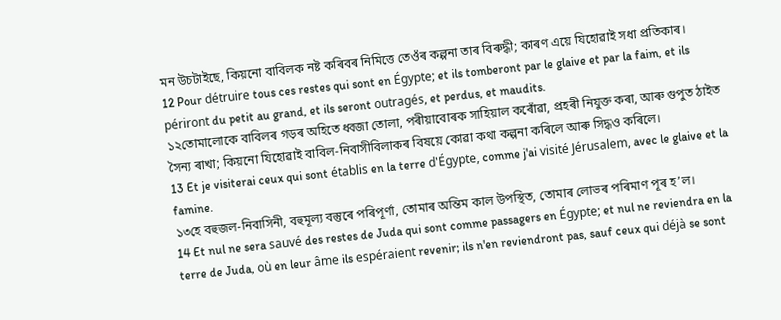মন উচটাইছে, কিয়নো বাবিলক নষ্ট কৰিবৰ নিমিত্তে তেওঁৰ কল্পনা তাৰ বিৰুদ্ধী; কাৰণ এয়ে যিহোৱাই সধা প্ৰতিকাৰ।
12 Pour détruire tous ces restes qui sont en Égypte; et ils tomberont par le glaive et par la faim, et ils périront du petit au grand, et ils seront outragés, et perdus, et maudits.
১২তোমালোকে বাবিলৰ গড়ৰ অহিতে ধ্বজা তোলা, পৰীয়াবোৰক সাহিয়াল কৰোঁৱা, প্ৰহৰী নিযুক্ত কৰা, আৰু গুপুত ঠাইত সৈন্য ৰাখা; কিয়নো যিহোৱাই বাবিল-নিবাসীবিলাকৰ বিষয়ে কোৱা কথা কল্পনা কৰিলে আৰু সিদ্ধও কৰিলে।
13 Et je visiterai ceux qui sont établis en la terre d'Égypte, comme j'ai visité Jérusalem, avec le glaive et la famine.
১৩হে বহুজল-নিবাসিনী, বহুমূল্য বস্তুৰে পৰিপূৰ্ণা, তোমাৰ অন্তিম কাল উপস্থিত, তোমাৰ লোভৰ পৰিমাণ পূৰ হ’ল।
14 Et nul ne sera sauvé des restes de Juda qui sont comme passagers en Égypte; et nul ne reviendra en la terre de Juda, où en leur âme ils espéraient revenir; ils n'en reviendront pas, sauf ceux qui déjà se sont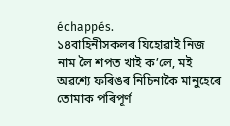échappés.
১৪বাহিনীসকলৰ যিহোৱাই নিজ নাম লৈ শপত খাই ক’লে, মই অৱশ্যে ফৰিঙৰ নিচিনাকৈ মানুহেৰে তোমাক পৰিপূৰ্ণ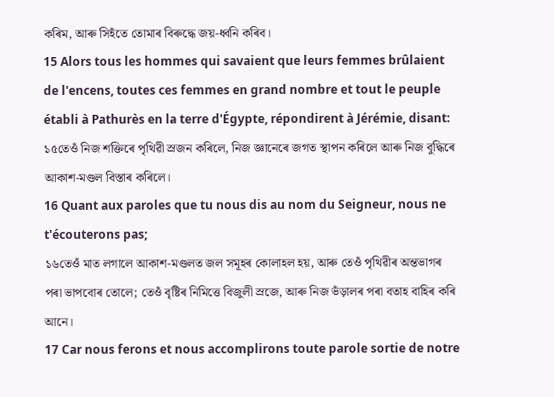কৰিম, আৰু সিহঁতে তোমাৰ বিৰুদ্ধে জয়-ধ্বনি কৰিব।
15 Alors tous les hommes qui savaient que leurs femmes brûlaient de l'encens, toutes ces femmes en grand nombre et tout le peuple établi à Pathurès en la terre d'Égypte, répondirent à Jérémie, disant:
১৫তেওঁ নিজ শক্তিৰে পৃথিৱী স্ৰজন কৰিলে, নিজ জ্ঞানেৰে জগত স্থাপন কৰিলে আৰু নিজ বুদ্ধিৰে আকাশ-মণ্ডল বিস্তাৰ কৰিলে।
16 Quant aux paroles que tu nous dis au nom du Seigneur, nous ne t'écouterons pas;
১৬তেওঁ মাত লগালে আকাশ-মণ্ডলত জল সমূহৰ কোলাহল হয়, আৰু তেওঁ পৃথিৱীৰ অন্তভাগৰ পৰা ভাপবোৰ তোলে; তেওঁ বৃষ্টিৰ নিমিত্তে বিজুলী স্ৰজে, আৰু নিজ ভঁড়ালৰ পৰা বতাহ বাহিৰ কৰি আনে।
17 Car nous ferons et nous accomplirons toute parole sortie de notre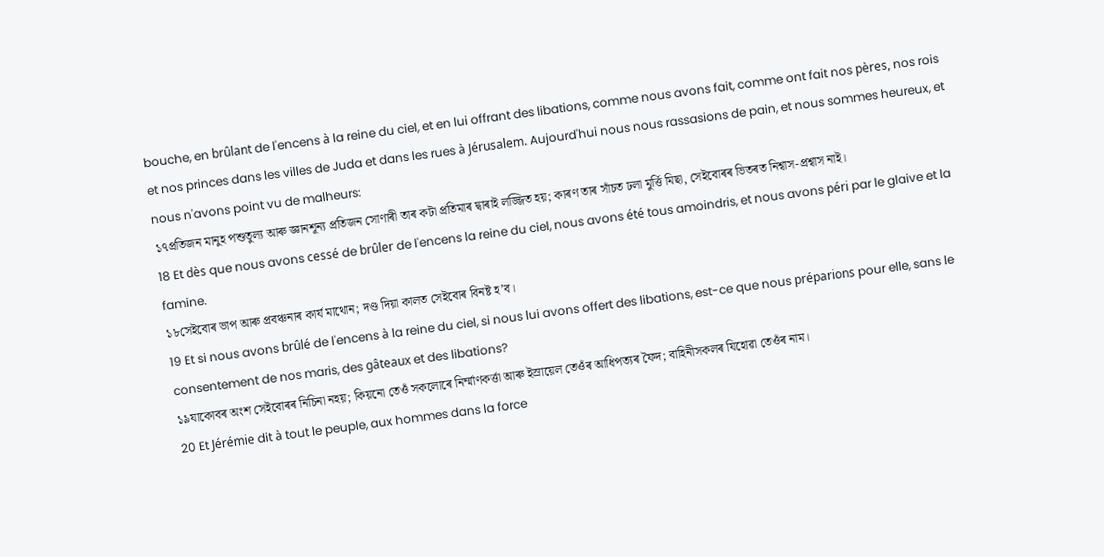bouche, en brûlant de l'encens à la reine du ciel, et en lui offrant des libations, comme nous avons fait, comme ont fait nos pères, nos rois et nos princes dans les villes de Juda et dans les rues à Jérusalem. Aujourd'hui nous nous rassasions de pain, et nous sommes heureux, et nous n'avons point vu de malheurs:
১৭প্ৰতিজন মানুহ পশুতুল্য আৰু জ্ঞানশূন্য প্ৰতিজন সোণাৰী তাৰ কটা প্ৰতিমাৰ দ্বাৰাই লজ্জিত হয়; কাৰণ তাৰ সাঁচত ঢলা মুৰ্ত্তি মিছা, সেইবোৰৰ ভিতৰত নিশ্বাস-প্ৰশ্বাস নাই।
18 Et dès que nous avons cessé de brûler de l'encens la reine du ciel, nous avons été tous amoindris, et nous avons péri par le glaive et la famine.
১৮সেইবোৰ ভাপ আৰু প্ৰবঞ্চনাৰ কাৰ্য মাথোন; দণ্ড দিয়া কালত সেইবোৰ বিনষ্ট হ’ব।
19 Et si nous avons brûlé de l'encens à la reine du ciel, si nous lui avons offert des libations, est-ce que nous préparions pour elle, sans le consentement de nos maris, des gâteaux et des libations?
১৯যাকোবৰ অংশ সেইবোৰৰ নিচিনা নহয়; কিয়নো তেওঁ সকলোৰে নিৰ্ম্মাণকৰ্ত্তা আৰু ইস্ৰায়েল তেওঁৰ আধিপত্যৰ ফৈদ; বাহিনীসকলৰ যিহোৱা তেওঁৰ নাম।
20 Et Jérémie dit à tout le peuple, aux hommes dans la force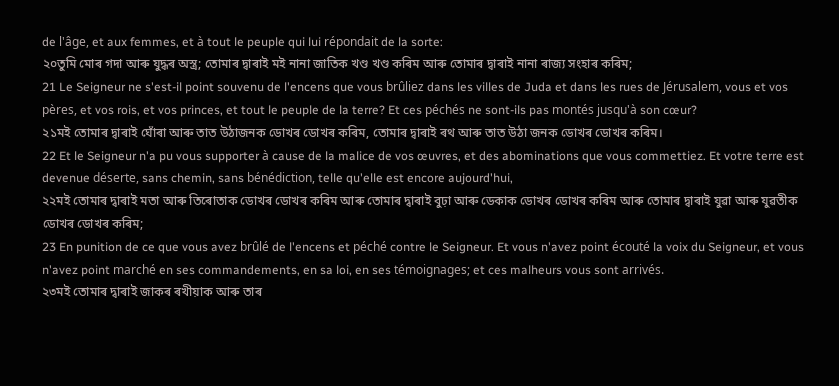de l'âge, et aux femmes, et à tout le peuple qui lui répondait de la sorte:
২০তুমি মোৰ গদা আৰু যুদ্ধৰ অস্ত্ৰ; তোমাৰ দ্বাৰাই মই নানা জাতিক খণ্ড খণ্ড কৰিম আৰু তোমাৰ দ্বাৰাই নানা ৰাজ্য সংহাৰ কৰিম;
21 Le Seigneur ne s'est-il point souvenu de l'encens que vous brûliez dans les villes de Juda et dans les rues de Jérusalem, vous et vos pères, et vos rois, et vos princes, et tout le peuple de la terre? Et ces péchés ne sont-ils pas montés jusqu'à son cœur?
২১মই তোমাৰ দ্বাৰাই ঘোঁৰা আৰু তাত উঠাজনক ডোখৰ ডোখৰ কৰিম, তোমাৰ দ্বাৰাই ৰথ আৰু তাত উঠা জনক ডোখৰ ডোখৰ কৰিম।
22 Et le Seigneur n'a pu vous supporter à cause de la malice de vos œuvres, et des abominations que vous commettiez. Et votre terre est devenue déserte, sans chemin, sans bénédiction, telle qu'elle est encore aujourd'hui,
২২মই তোমাৰ দ্বাৰাই মতা আৰু তিৰোতাক ডোখৰ ডোখৰ কৰিম আৰু তোমাৰ দ্বাৰাই বুঢ়া আৰু ডেকাক ডোখৰ ডোখৰ কৰিম আৰু তোমাৰ দ্বাৰাই যুৱা আৰু যুৱতীক ডোখৰ ডোখৰ কৰিম;
23 En punition de ce que vous avez brûlé de l'encens et péché contre le Seigneur. Et vous n'avez point écouté la voix du Seigneur, et vous n'avez point marché en ses commandements, en sa loi, en ses témoignages; et ces malheurs vous sont arrivés.
২৩মই তোমাৰ দ্বাৰাই জাকৰ ৰখীয়াক আৰু তাৰ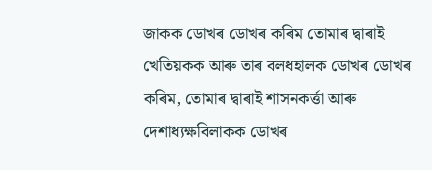জাকক ডোখৰ ডোখৰ কৰিম তোমাৰ দ্বাৰাই খেতিয়কক আৰু তাৰ বলধহালক ডোখৰ ডোখৰ কৰিম, তোমাৰ দ্বাৰাই শাসনকৰ্ত্তা আৰু দেশাধ্যক্ষবিলাকক ডোখৰ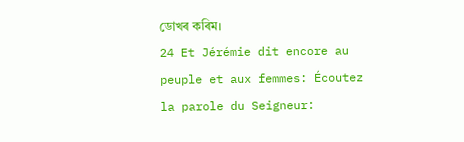ডোখৰ কৰিম।
24 Et Jérémie dit encore au peuple et aux femmes: Écoutez la parole du Seigneur: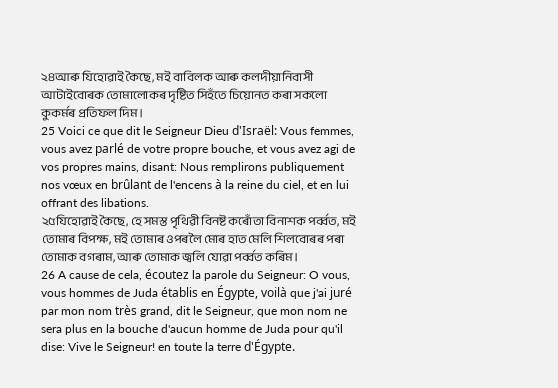২৪আৰু যিহোৱাই কৈছে, মই বাবিলক আৰু কলদীয়ানিবাসী আটাইবোৰক তোমালোকৰ দৃষ্টিত সিহঁতে চিয়োনত কৰা সকলো কুকৰ্মৰ প্ৰতিফল দিম।
25 Voici ce que dit le Seigneur Dieu d'Israël: Vous femmes, vous avez parlé de votre propre bouche, et vous avez agi de vos propres mains, disant: Nous remplirons publiquement nos vœux en brûlant de l'encens à la reine du ciel, et en lui offrant des libations.
২৫যিহোৱাই কৈছে, হে সমস্ত পৃথিৱী বিনষ্ট কৰোঁতা বিনাশক পৰ্ব্বত, মই তোমাৰ বিপক্ষ, মই তোমাৰ ওপৰলৈ মোৰ হাত মেলি শিলবোৰৰ পৰা তোমাক বগৰাম, আৰু তোমাক জ্বলি যোৱা পৰ্ব্বত কৰিম।
26 A cause de cela, écoutez la parole du Seigneur: O vous, vous hommes de Juda établis en Égypte, voilà que j'ai juré par mon nom très grand, dit le Seigneur, que mon nom ne sera plus en la bouche d'aucun homme de Juda pour qu'il dise: Vive le Seigneur! en toute la terre d'Égypte.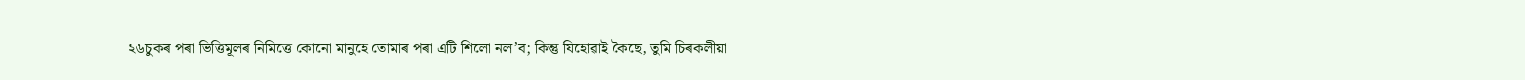২৬চুকৰ পৰা ভিত্তিমূলৰ নিমিত্তে কোনো মানুহে তোমাৰ পৰা এটি শিলো নল’ব; কিন্তু যিহোৱাই কৈছে, তুমি চিৰকলীয়া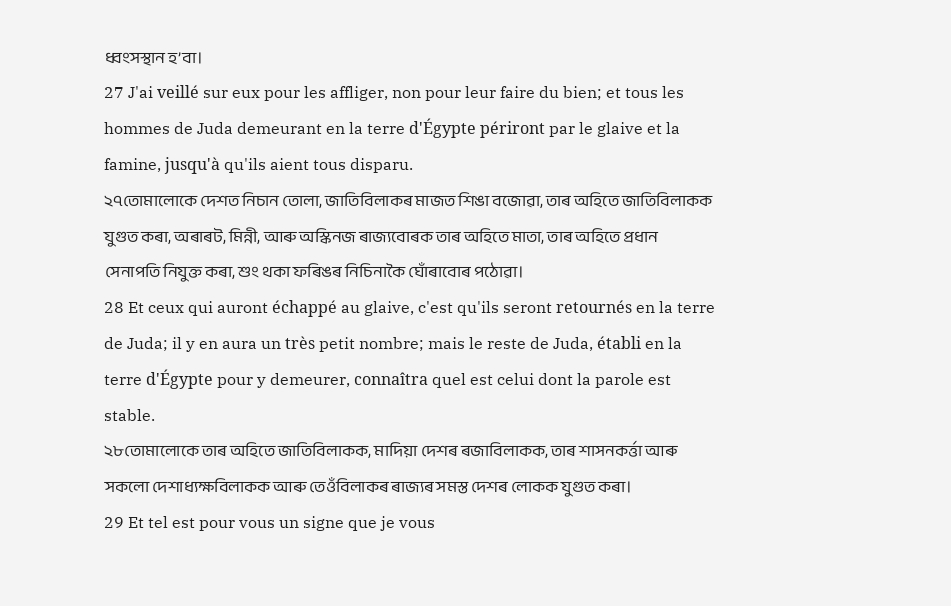ধ্বংসস্থান হ’বা।
27 J'ai veillé sur eux pour les affliger, non pour leur faire du bien; et tous les hommes de Juda demeurant en la terre d'Égypte périront par le glaive et la famine, jusqu'à qu'ils aient tous disparu.
২৭তোমালোকে দেশত নিচান তোলা, জাতিবিলাকৰ মাজত শিঙা বজোৱা, তাৰ অহিতে জাতিবিলাকক যুগুত কৰা, অৰাৰট, মিন্নী, আৰু অস্কিনজ ৰাজ্যবোৰক তাৰ অহিতে মাতা, তাৰ অহিতে প্ৰধান সেনাপতি নিযুক্ত কৰা, শুং থকা ফৰিঙৰ নিচিনাকৈ ঘোঁৰাবোৰ পঠোৱা।
28 Et ceux qui auront échappé au glaive, c'est qu'ils seront retournés en la terre de Juda; il y en aura un très petit nombre; mais le reste de Juda, établi en la terre d'Égypte pour y demeurer, connaîtra quel est celui dont la parole est stable.
২৮তোমালোকে তাৰ অহিতে জাতিবিলাকক, মাদিয়া দেশৰ ৰজাবিলাকক, তাৰ শাসনকৰ্ত্তা আৰু সকলো দেশাধ্যক্ষবিলাকক আৰু তেওঁবিলাকৰ ৰাজ্যৰ সমস্ত দেশৰ লোকক যুগুত কৰা।
29 Et tel est pour vous un signe que je vous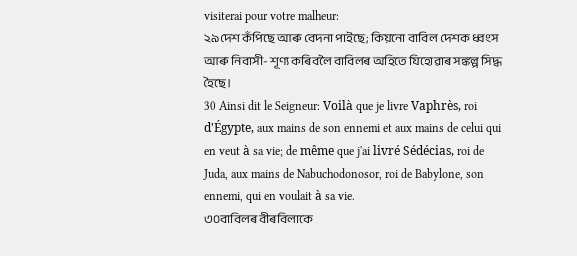visiterai pour votre malheur:
২৯দেশ কঁপিছে আৰু বেদনা পাইছে; কিয়নো বাবিল দেশক ধ্বংস আৰু নিবাসী- শূণ্য কৰিবলৈ বাবিলৰ অহিতে যিহোৱাৰ সঙ্কল্প সিদ্ধ হৈছে।
30 Ainsi dit le Seigneur: Voilà que je livre Vaphrès, roi d'Égypte, aux mains de son ennemi et aux mains de celui qui en veut à sa vie; de même que j'ai livré Sédécias, roi de Juda, aux mains de Nabuchodonosor, roi de Babylone, son ennemi, qui en voulait à sa vie.
৩০বাবিলৰ বীৰবিলাকে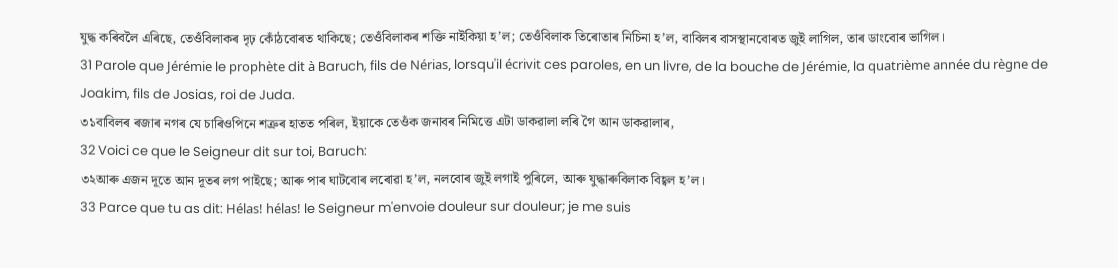যুদ্ধ কৰিবলৈ এৰিছে, তেওঁবিলাকৰ দৃঢ় কোঁঠবোৰত থাকিছে; তেওঁবিলাকৰ শক্তি নাইকিয়া হ’ল; তেওঁবিলাক তিৰোতাৰ নিচিনা হ’ল, বাবিলৰ বাসস্থানবোৰত জুই লাগিল, তাৰ ডাংবোৰ ভাগিল।
31 Parole que Jérémie le prophète dit à Baruch, fils de Nérias, lorsqu'il écrivit ces paroles, en un livre, de la bouche de Jérémie, la quatrième année du règne de Joakim, fils de Josias, roi de Juda.
৩১বাবিলৰ ৰজাৰ নগৰ যে চাৰিওপিনে শত্ৰুৰ হাতত পৰিল, ইয়াকে তেওঁক জনাবৰ নিমিত্তে এটা ডাকৱালা লৰি গৈ আন ডাকৱালাৰ,
32 Voici ce que le Seigneur dit sur toi, Baruch:
৩২আৰু এজন দূতে আন দূতৰ লগ পাইছে; আৰু পাৰ ঘাটবোৰ লৰোৱা হ’ল, নলবোৰ জুই লগাই পুৰিলে, আৰু যুদ্ধাৰুবিলাক বিহ্বল হ’ল।
33 Parce que tu as dit: Hélas! hélas! le Seigneur m'envoie douleur sur douleur; je me suis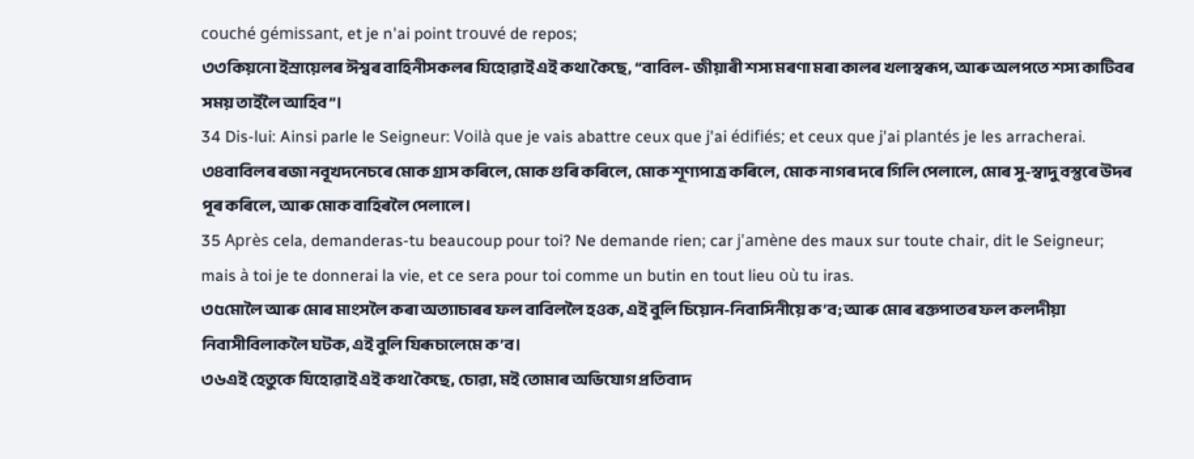couché gémissant, et je n'ai point trouvé de repos;
৩৩কিয়নো ইস্ৰায়েলৰ ঈশ্বৰ বাহিনীসকলৰ যিহোৱাই এই কথা কৈছে, “বাবিল- জীয়াৰী শস্য মৰণা মৰা কালৰ খলাস্বৰূপ, আৰু অলপতে শস্য কাটিবৰ সময় তাইলৈ আহিব”।
34 Dis-lui: Ainsi parle le Seigneur: Voilà que je vais abattre ceux que j'ai édifiés; et ceux que j'ai plantés je les arracherai.
৩৪বাবিলৰ ৰজা নবূখদনেচৰে মোক গ্ৰাস কৰিলে, মোক গুৰি কৰিলে, মোক শূণ্যপাত্ৰ কৰিলে, মোক নাগৰ দৰে গিলি পেলালে, মোৰ সু-স্বাদু বস্তুৰে উদৰ পূৰ কৰিলে, আৰু মোক বাহিৰলৈ পেলালে।
35 Après cela, demanderas-tu beaucoup pour toi? Ne demande rien; car j'amène des maux sur toute chair, dit le Seigneur; mais à toi je te donnerai la vie, et ce sera pour toi comme un butin en tout lieu où tu iras.
৩৫মোলৈ আৰু মোৰ মাংসলৈ কৰা অত্যাচাৰৰ ফল বাবিললৈ হওক, এই বুলি চিয়োন-নিবাসিনীয়ে ক’ব; আৰু মোৰ ৰক্তপাতৰ ফল কলদীয়া নিবাসীবিলাকলৈ ঘটক, এই বুলি যিৰূচালেমে ক’ব।
৩৬এই হেতুকে যিহোৱাই এই কথা কৈছে, চোৱা, মই তোমাৰ অভিযোগ প্ৰতিবাদ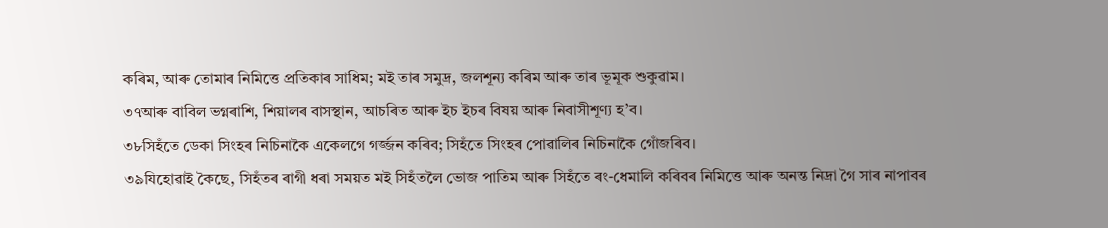কৰিম, আৰু তোমাৰ নিমিত্তে প্ৰতিকাৰ সাধিম; মই তাৰ সমুদ্ৰ, জলশূন্য কৰিম আৰু তাৰ ভূমূক শুকুৱাম।
৩৭আৰু বাবিল ভগ্নৰাশি, শিয়ালৰ বাসস্থান, আচৰিত আৰু ইচ ইচৰ বিষয় আৰু নিবাসীশূণ্য হ’ব।
৩৮সিহঁতে ডেকা সিংহৰ নিচিনাকৈ একেলগে গৰ্জ্জন কৰিব; সিহঁতে সিংহৰ পোৱালিৰ নিচিনাকৈ গোঁজৰিব।
৩৯যিহোৱাই কৈছে, সিহঁতৰ ৰাগী ধৰা সময়ত মই সিহঁতলৈ ভোজ পাতিম আৰু সিহঁতে ৰং-ধেমালি কৰিবৰ নিমিত্তে আৰু অনন্ত নিদ্ৰা গৈ সাৰ নাপাবৰ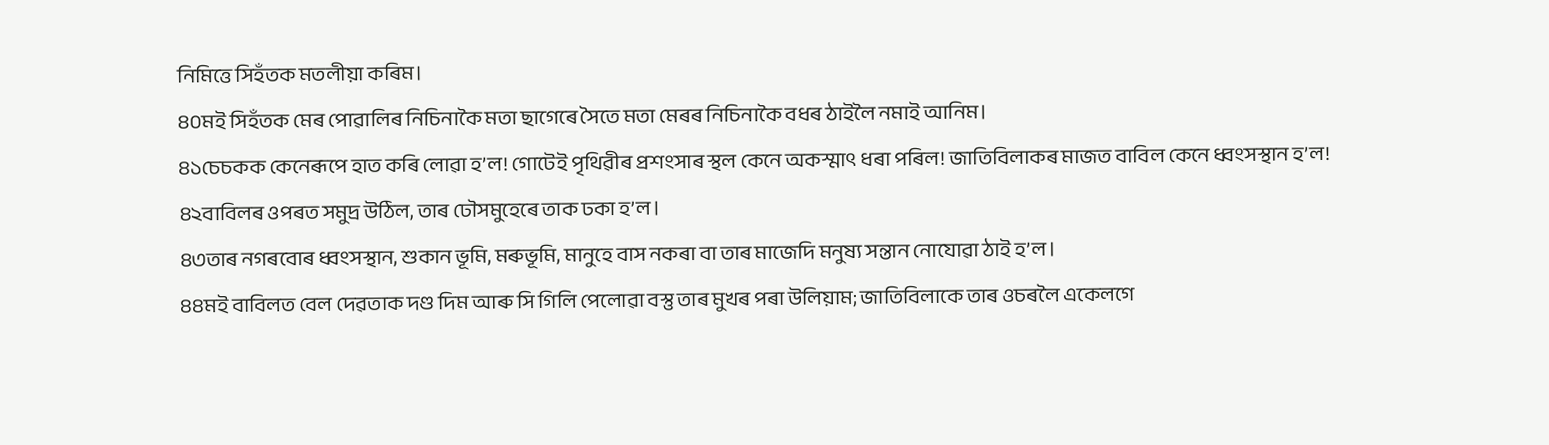নিমিত্তে সিহঁতক মতলীয়া কৰিম।
৪০মই সিহঁতক মেৰ পোৱালিৰ নিচিনাকৈ মতা ছাগেৰে সৈতে মতা মেৰৰ নিচিনাকৈ বধৰ ঠাইলৈ নমাই আনিম।
৪১চেচকক কেনেৰূপে হাত কৰি লোৱা হ’ল! গোটেই পৃথিৱীৰ প্ৰশংসাৰ স্থল কেনে অকস্মাৎ ধৰা পৰিল! জাতিবিলাকৰ মাজত বাবিল কেনে ধ্বংসস্থান হ’ল!
৪২বাবিলৰ ওপৰত সমুদ্ৰ উঠিল, তাৰ ঢৌসমুহেৰে তাক ঢকা হ’ল।
৪৩তাৰ নগৰবোৰ ধ্বংসস্থান, শুকান ভূমি, মৰুভূমি, মানুহে বাস নকৰা বা তাৰ মাজেদি মনুষ্য সন্তান নোযোৱা ঠাই হ’ল।
৪৪মই বাবিলত বেল দেৱতাক দণ্ড দিম আৰু সি গিলি পেলোৱা বস্তু তাৰ মুখৰ পৰা উলিয়াম; জাতিবিলাকে তাৰ ওচৰলৈ একেলগে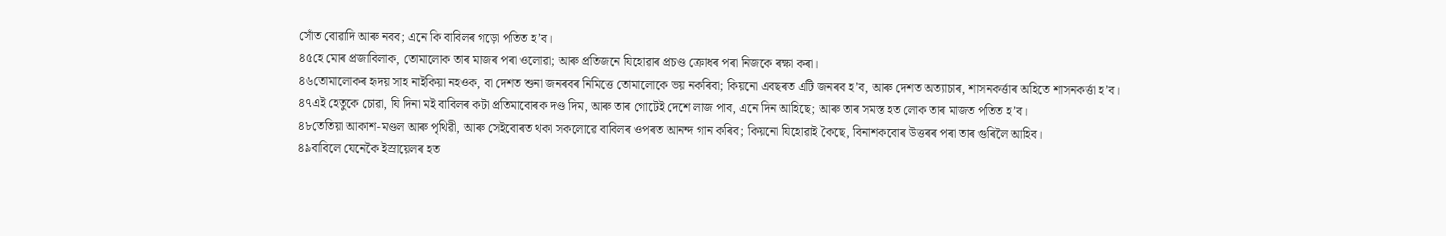সোঁত বোৱাদি আৰু নবব; এনে কি বাবিলৰ গড়ো পতিত হ’ব।
৪৫হে মোৰ প্ৰজাবিলাক, তোমালোক তাৰ মাজৰ পৰা ওলোৱা; আৰু প্ৰতিজনে যিহোৱাৰ প্ৰচণ্ড ক্ৰোধৰ পৰা নিজকে ৰক্ষা কৰা।
৪৬তোমালোকৰ হৃদয় সাহ নাইকিয়া নহওক, বা দেশত শুনা জনৰবৰ নিমিত্তে তোমালোকে ভয় নকৰিবা; কিয়নো এবছৰত এটি জনৰব হ’ব, আৰু দেশত অত্যাচাৰ, শাসনকৰ্ত্তাৰ অহিতে শাসনকৰ্ত্তা হ’ব।
৪৭এই হেতুকে চোৱা, যি দিনা মই বাবিলৰ কটা প্ৰতিমাবোৰক দণ্ড দিম, আৰু তাৰ গোটেই দেশে লাজ পাব, এনে দিন আহিছে; আৰু তাৰ সমস্ত হত লোক তাৰ মাজত পতিত হ’ব।
৪৮তেতিয়া আকাশ-মণ্ডল আৰু পৃথিৱী, আৰু সেইবোৰত থকা সকলোৱে বাবিলৰ ওপৰত আনন্দ গান কৰিব; কিয়নো যিহোৱাই কৈছে, বিনাশকবোৰ উত্তৰৰ পৰা তাৰ গুৰিলৈ আহিব।
৪৯বাবিলে যেনেকৈ ইস্ৰায়েলৰ হত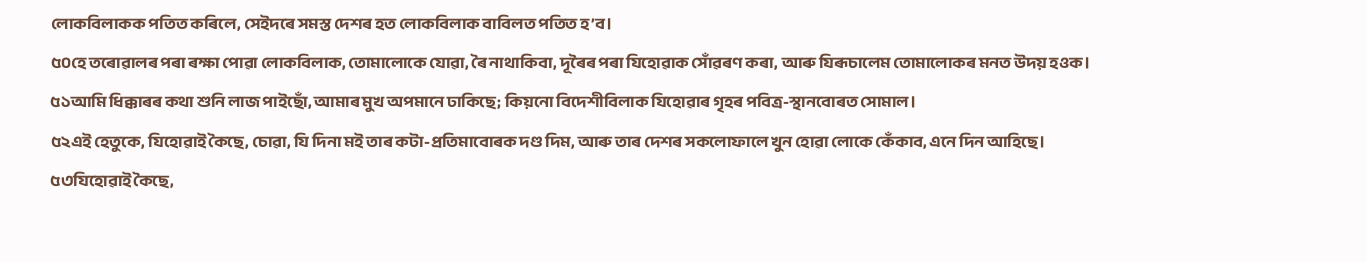লোকবিলাকক পতিত কৰিলে, সেইদৰে সমস্ত দেশৰ হত লোকবিলাক বাবিলত পতিত হ’ব।
৫০হে তৰোৱালৰ পৰা ৰক্ষা পোৱা লোকবিলাক, তোমালোকে যোৱা, ৰৈ নাথাকিবা, দূৰৈৰ পৰা যিহোৱাক সোঁৱৰণ কৰা, আৰু যিৰূচালেম তোমালোকৰ মনত উদয় হওক।
৫১আমি ধিক্কাৰৰ কথা শুনি লাজ পাইছোঁ, আমাৰ মুখ অপমানে ঢাকিছে; কিয়নো বিদেশীবিলাক যিহোৱাৰ গৃহৰ পবিত্ৰ-স্থানবোৰত সোমাল।
৫২এই হেতুকে, যিহোৱাই কৈছে, চোৱা, যি দিনা মই তাৰ কটা-প্ৰতিমাবোৰক দণ্ড দিম, আৰু তাৰ দেশৰ সকলোফালে খুন হোৱা লোকে কেঁকাব, এনে দিন আহিছে।
৫৩যিহোৱাই কৈছে,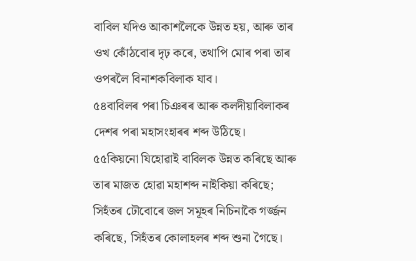বাবিল যদিও আকাশলৈকে উন্নত হয়, আৰু তাৰ ওখ কোঁঠবোৰ দৃঢ় কৰে, তথাপি মোৰ পৰা তাৰ ওপৰলৈ বিনাশকবিলাক যাব।
৫৪বাবিলৰ পৰা চিঞৰৰ আৰু কলদীয়াবিলাকৰ দেশৰ পৰা মহাসংহাৰৰ শব্দ উঠিছে।
৫৫কিয়নো যিহোৱাই বাবিলক উন্নত কৰিছে আৰু তাৰ মাজত হোৱা মহাশব্দ নাইকিয়া কৰিছে; সিহঁতৰ ঢৌবোৰে জল সমূহৰ নিচিনাকৈ গৰ্জ্জন কৰিছে, সিহঁতৰ কোলাহলৰ শব্দ শুনা গৈছে।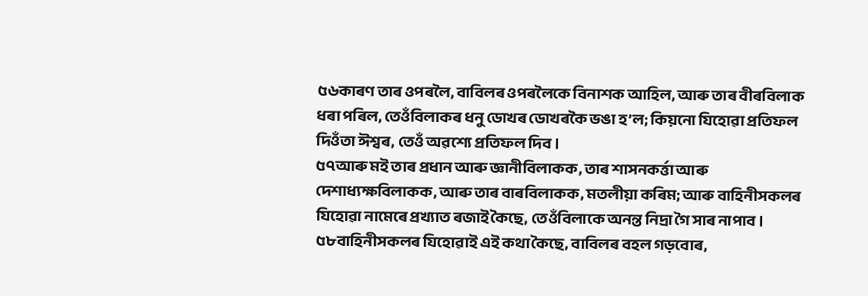৫৬কাৰণ তাৰ ওপৰলৈ, বাবিলৰ ওপৰলৈকে বিনাশক আহিল, আৰু তাৰ বীৰবিলাক ধৰা পৰিল, তেওঁবিলাকৰ ধনু ডোখৰ ডোখৰকৈ ভঙা হ’ল; কিয়নো যিহোৱা প্ৰতিফল দিওঁতা ঈশ্বৰ, তেওঁ অৱশ্যে প্ৰতিফল দিব।
৫৭আৰু মই তাৰ প্ৰধান আৰু জ্ঞানীবিলাকক, তাৰ শাসনকৰ্ত্তা আৰু দেশাধ্যক্ষবিলাকক, আৰু তাৰ বাৰবিলাকক, মতলীয়া কৰিম; আৰু বাহিনীসকলৰ যিহোৱা নামেৰে প্ৰখ্যাত ৰজাই কৈছে, তেওঁবিলাকে অনন্ত নিদ্ৰা গৈ সাৰ নাপাব।
৫৮বাহিনীসকলৰ যিহোৱাই এই কথা কৈছে, বাবিলৰ বহল গড়বোৰ,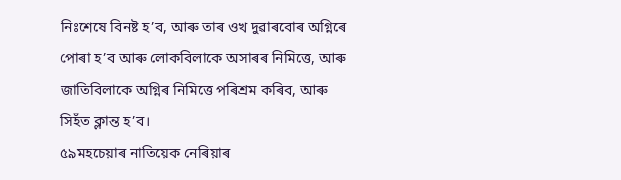নিঃশেষে বিনষ্ট হ’ব, আৰু তাৰ ওখ দুৱাৰবোৰ অগ্নিৰে পোৰা হ’ব আৰু লোকবিলাকে অসাৰৰ নিমিত্তে, আৰু জাতিবিলাকে অগ্নিৰ নিমিত্তে পৰিশ্ৰম কৰিব, আৰু সিহঁত ক্লান্ত হ’ব।
৫৯মহচেয়াৰ নাতিয়েক নেৰিয়াৰ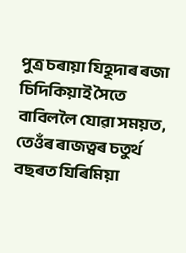পুত্ৰ চৰায়া যিহূদাৰ ৰজা চিদিকিয়াই সৈতে বাবিললৈ যোৱা সময়ত, তেওঁৰ ৰাজত্বৰ চতুৰ্থ বছৰত যিৰিমিয়া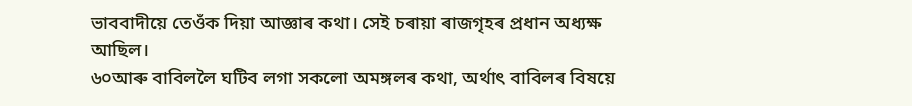ভাববাদীয়ে তেওঁক দিয়া আজ্ঞাৰ কথা। সেই চৰায়া ৰাজগৃহৰ প্ৰধান অধ্যক্ষ আছিল।
৬০আৰু বাবিললৈ ঘটিব লগা সকলো অমঙ্গলৰ কথা, অৰ্থাৎ বাবিলৰ বিষয়ে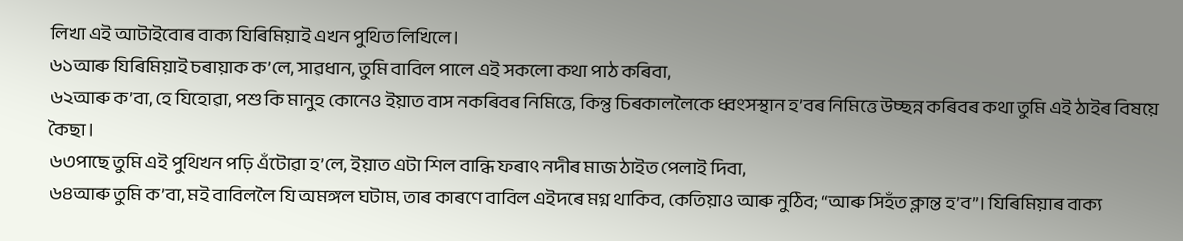লিখা এই আটাইবোৰ বাক্য যিৰিমিয়াই এখন পুথিত লিখিলে।
৬১আৰু যিৰিমিয়াই চৰায়াক ক’লে, সাৱধান, তুমি বাবিল পালে এই সকলো কথা পাঠ কৰিবা,
৬২আৰু ক’বা, হে যিহোৱা, পশু কি মানুহ কোনেও ইয়াত বাস নকৰিবৰ নিমিত্তে, কিন্তু চিৰকাললৈকে ধ্বংসস্থান হ’বৰ নিমিত্তে উচ্ছন্ন কৰিবৰ কথা তুমি এই ঠাইৰ বিষয়ে কৈছা।
৬৩পাছে তুমি এই পুথিখন পঢ়ি এঁটোৱা হ’লে, ইয়াত এটা শিল বান্ধি ফৰাৎ নদীৰ মাজ ঠাইত পেলাই দিবা,
৬৪আৰু তুমি ক’বা, মই বাবিললৈ যি অমঙ্গল ঘটাম, তাৰ কাৰণে বাবিল এইদৰে মগ্ন থাকিব, কেতিয়াও আৰু নুঠিব; “আৰু সিহঁত ক্লান্ত হ’ব”। যিৰিমিয়াৰ বাক্য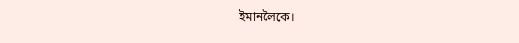ইমানলৈকে।